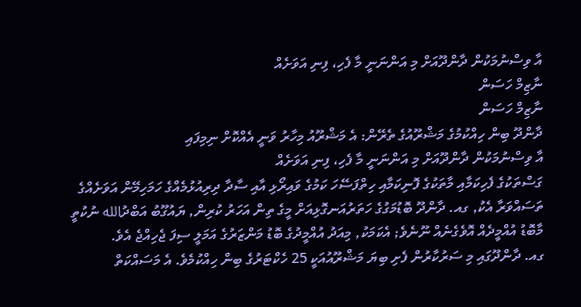އާ ވިސްނުމަކުން ދާންދޫއަށް މި އަންނަނީ މާ ފެހި، ފިނި އަވަށެއް
ނާޒިމް ހަސަން
ނާޒިމް ހަސަން
ދާންދޫ ބިން ހިއްކުމުގެ މަޝްރޫއުގެ ތެރޭން: އެ މަޝްރޫއު މިހާރު ވަނީ އެއްކޮށް ނިމިފައި
އާ ވިސްނުމަކުން ދާންދޫއަށް މި އަންނަނީ މާ ފެހި، ފިނި އަވަށެއް
ގަސްތަކުގެ ފެހިކަމާއި މާތަކުގެ ފޮނިކަމާއި ހިތްފަސޭހަ ކަމުގެ ވައިރޯޅި އާއި ސާދާ ދިރިއުޅުމެއްގެ ހަމަހިމޭން އަވަށެއްގެ ތަސައްވަރާ އެކު, ގއ. ދާންދޫ ބޮޑުމަގުގެ ހަތަރުއަނގޮޅިއަށް މީގެ ތިން އަހަރު ކުރިން, ޔައުގޫބު އަބްދުالله ނުކުތީ މާބޮޑު އުއްމީދެއް އޮވެގެނެއް ނޫނެވެ; އެކަމަކު, މިއަދު އުއްމީދުގެ ބޮޑު މަންޒަރުގެ އަމަލީ ސިފަ ޖެހިއްޖެ އެވެ.
ގއ. ދާންދޫގައި މި ސަރުކާރުން ފެށި ބިޔަ މަޝްރޫއުއަކީ 25 ހެކްޓަރުގެ ބިން ހިއްކުމެވެ. އެ މަސައްކަތް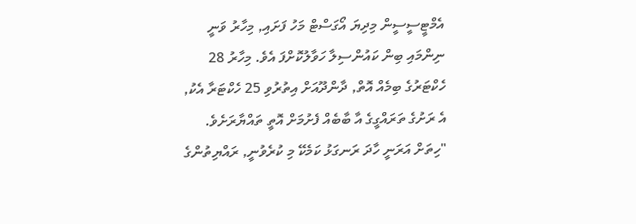އެމްޓީސީސީން މިދިޔަ އޯގަސްޓް މަހު ފަށައި, މިހާރު ވަނީ ނިންމައި ބިން ކައުންސިލާ ހަވާލުކޮށްފަ އެވެ. މިހާރު 28 ހެކްޓަރުގެ ބިމެއް އޮތް, ދާންދޫއަށް އިތުރުވި 25 ހެކްޓަރާ އެކު, އެ ރަށުގެ ތަރައްގީގެ އާ ބާބެއް ފެށުމަށް އޮތީ ތައްޔާރަށެވެ.
"ހިތަށް އަރަނީ ހާދަ ރަނގަޅު ކަމެކޭ މި ކުރެވުނީ, ރައްޔިތުންގެ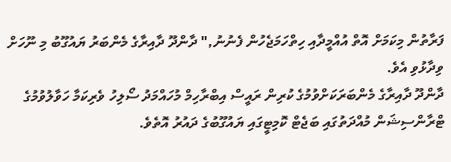ފަރާތުން މިކަމަށް އޮތް އުއްމީދާއި ހިތްހަމަޖެހުން ފެނުނު," ދާންދޫ ދާއިރާގެ މެންބަރު ޔައުގޫބު މި ނޫހަށް ވިދާޅުވި އެވެ.
ދާންދޫ ދާއިރާގެ މެންބަރަކަށްވުމުގެ ކުރިން ރައީސް އިބްރާހިމް މުހައްމަދު ސޯލިހު ވެރިކަމާ ހަވާލުވުމުގެ ޓްރާންސިޝަން މުއްދަތުގައި ބަޖެޓް ކޮމިޓީގައި ޔައުގޫބުގެ ދައުރު އޮތެވެ.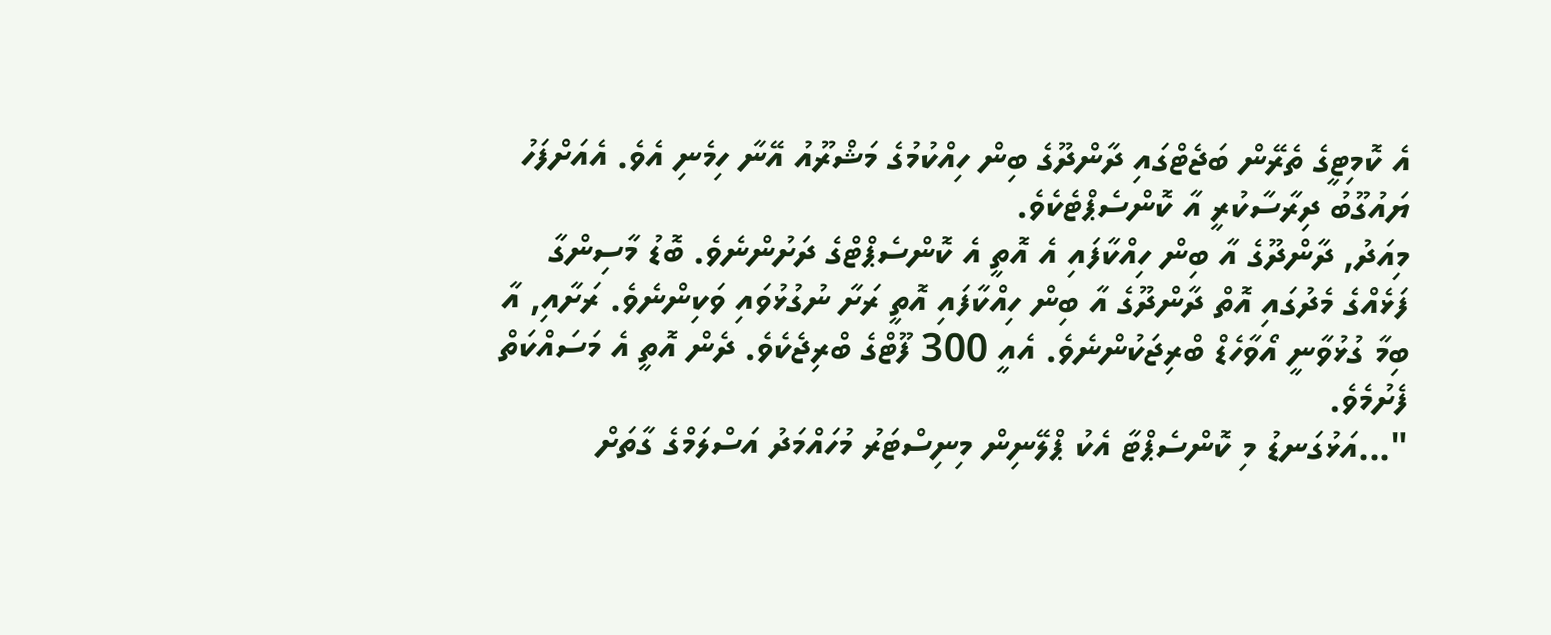އެ ކޮމިޓީގެ ތެރޭން ބަޖެޓްގައި ދާންދޫގެ ބިން ހިއްކުމުގެ މަޝްރޫއު އޭނާ ހިމެނި އެވެ. އެއަށްފަހު ޔައުގޫބު ދިރާސާކުރީ އާ ކޮންސެޕްޓެކެވެ.
މިއަދު, ދާންދޫގެ އާ ބިން ހިއްކާފައި އެ އޮތީ އެ ކޮންސެޕްޓްގެ ދަށުންނެވެ. ބޮޑު މާސިންގާ ފަޅެއްގެ މެދުގައި އޮތް ދާންދޫގެ އާ ބިން ހިއްކާފައި އޮތީ ރަށާ ނުގުޅުވައި ވަކިންނެވެ. ރަށާއި, އާ ބިމާ ގުޅުވާނީ އޯވާހެޑް ބްރިޖަކުންނެވެ. އެއީ 300 ފޫޓްގެ ބްރިޖެކެވެ. ދެން އޮތީ އެ މަސައްކަތް ފެށުމެވެ.
"...އަޅުގަނޑު މި ކޮންސެޕްޓާ އެކު ޕްލޭނިން މިނިސްޓަރު މުހައްމަދު އަސްލަމްގެ ގާތަށް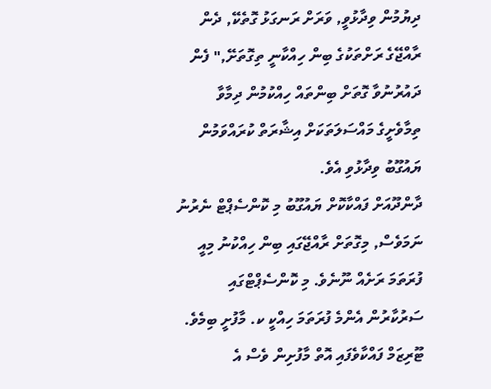ދިޔުމުން ވިދާޅުވީ, ވަރަށް ރަނގަޅު ގޮތެކޭ, ދެން ރާއްޖޭގެ ރަށްތަކުގެ ބިން ހިއްކާނީ ތިގޮތަށޭ," ފެން ދައުރުނުވާ ގޮތަށް ބިންތައް ހިއްކުމުން ދިމާވާ ތިމާވެށީގެ މައްސަލަތަކަށް އިޝާރަތް ކުރައްވަމުން ޔައުގޫބު ވިދާޅުވި އެވެ.
ދާންދޫއަށް ފައްކާކޮށް ޔައުގޫބު މި ކޮންސެޕްޓް ނެރުނު ނަމަވެސް, މިގޮތަށް ރާއްޖޭގައި ބިން ހިއްކުނު މިއީ ފުރަތަމަ ރަށެއް ނޫނެވެ. މި ކޮންސެޕްޓްގައި ސަރުކާރުން އެންމެ ފުރަތަމަ ހިއްކީ ކ. މާފުށީ ބިމެވެ. ޓޫރިޒަމް ފައްކާވެފައި އޮތް މާފުށިން ވެސް އެ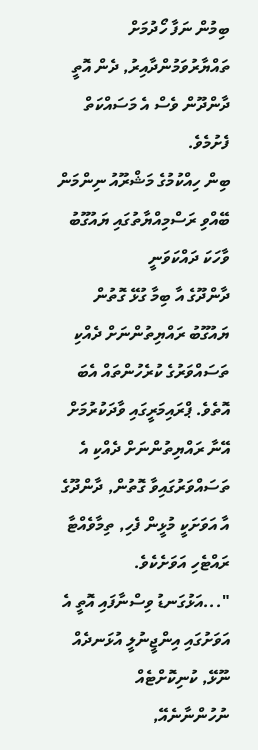ބިމުން ނަފާ ހޯދުމަށް ތައްޔާރުވަމުންދާއިރު, ދެން އޮތީ ދާންދޫން ވެސް އެ މަސައްކަތް ފެށުމެވެ.
ބިން ހިއްކުމުގެ މަޝްރޫއު ނިންމަން ބޭއްވި ރަސްމިއްޔާތުގައި ޔައުގޫބު ވާހަކަ ދައްކަވަނީ
ދާންދޫގެ އާ ބިމާ ގުޅޭ ގޮތުން ޔައުގޫބު ރައްޔިތުންނަށް ދެއްކި ތަސައްވަރުގެ ކުރެހުންތައް އެބަ އޮތެވެ. ޕްރައިމަރީގައި ވާދަކުރުމަށް އޭނާ ރައްޔިތުންނަށް ދެއްކި އެ ތަސައްވަރުގައިވާ ގޮތުން, ދާންދޫގެ އާ އަވަށަކީ މުޅީން ފެހި, ތިމާވެއްޓާ ރައްޓެހި އަވަށެކެވެ.
"...އަޅުގަނޑު ވިސްނާފައި އޮތީ އެ އަވަށުގައި އިންޖީނުލީ އުޅަނދެއް ނޫޅޭ, ކުނިކޮށްޓެއް ނުހުންނާނެއޭ,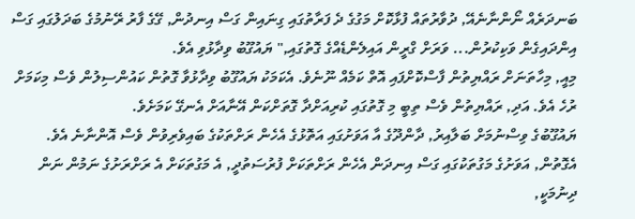ބަނދަރެއް ނޯންނާނެއޭ, ދުވާރުތައް ފުޅާކޮށް މަގުގެ ދެ ފަރާތުގައި ގިނައިން ގަސް އިނދުން, ގޭގެ ފާރު ރޭނުމުގެ ބަދަލުގައި ގަސް އިންދައިގެން ވަކިކުރުން... ވަރަށް ގްރީން އައިލެންޑެއްގެ ގޮތުގައި," ޔައުގޫބު ވިދާޅުވި އެވެ.
މިއީ, މިހާތަނަށް ރައްޔިތުން ފާސްކޮށްފައި އޮތް ކަމެއް ނޫނެވެ. އެކަމަކު ޔައުގޫބު ވިދާޅުވާ ގޮތުން ކައުންސިލުން ވެސް މިކަމަށް ރުހެ އެވެ. އަދި, ރައްޔިތުން ވެސް ތިބީ މި ގޮތުގައި ކުރިއަށްދާ ގޮތަށްކަން އޭނާއަށް އެނގޭ ކަމަށެވެ.
ޔައުގޫބުގެ ވިސްނުމަށް ބަލާއިރު, ދާންދޫގެ އާ އަވަށުގައި އަތޮޅުގެ އެހެން ރަށްތަކުގެ ބައިވެރިވުން ވެސް އޮންނާނެ އެވެ. އެގޮތުން, އަވަށުގެ މަގުތަކުގައި ގަސް އިނދަން އެހެން ރަށްތަކަށް ފުރުސަތުދީ, އެ މަގުތަކަށް އެ ރަށްރަށުގެ ނަމުން ނަން ދިނުމަކީ,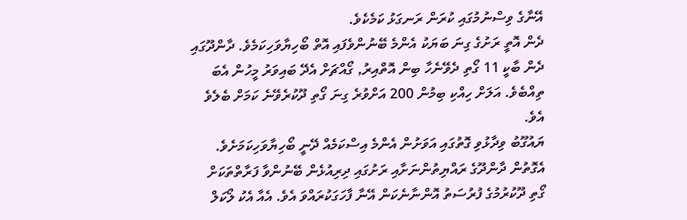އޭނާގެ ވިސްނުމުގައި ކުރަން ރަނގަޅު ކަމެކެވެ.
ދެން އޮތީ ރަށުގެ ގިނަ ބަޔަކު އެންމެ ބޭނުންވެފައި އޮތް ބޯހިޔާވަހިކަމެވެ. ދާންދޫގައި ދެން ބާކީ 11 ގޯތި ދެވޭނެހާ ބިން އޮތްއިރު, ގޯއްޗަށް އެދޭ ބައިވަރު މީހުން އެބަ ތިއްބެވެ. އަލަށް ހިއްކި ބިމުން 200 އަށްވުރެ ގިނަ ގޯތި ދޫކުރެވޭނެ ކަމަށް ބެލެވެ އެވެ.
ޔައުގޫބު ވިދާޅުވި ގޮތުގައި އަވަށުން އެންމެ އިސްކަމެއް ދޭނީ ބޯހިޔާވަހިކަމަށެވެ. އެގޮތުން ދާންދޫގެ ރައްޔިތުންނަށާއި ރަށުގައި ދިރިއުޅެން ބޭނުންވާ ފަރާތްތަކަށް ގޯތި ދޫކުރުމުގެ ފުރުސަތު އޮންނާނެކަން އޭނާ ފާހަގަކުރައްވަ އެވެ. އެއާ އެކު ލޯކަލް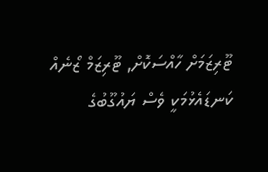ޓޫރިޒަމަށް ހާއްސަކޮށް, ޓޫރިޒަމް ޒޯނެއް ކަނޑައެޅުމަކީ ވެސް ޔައުގޫބުގެ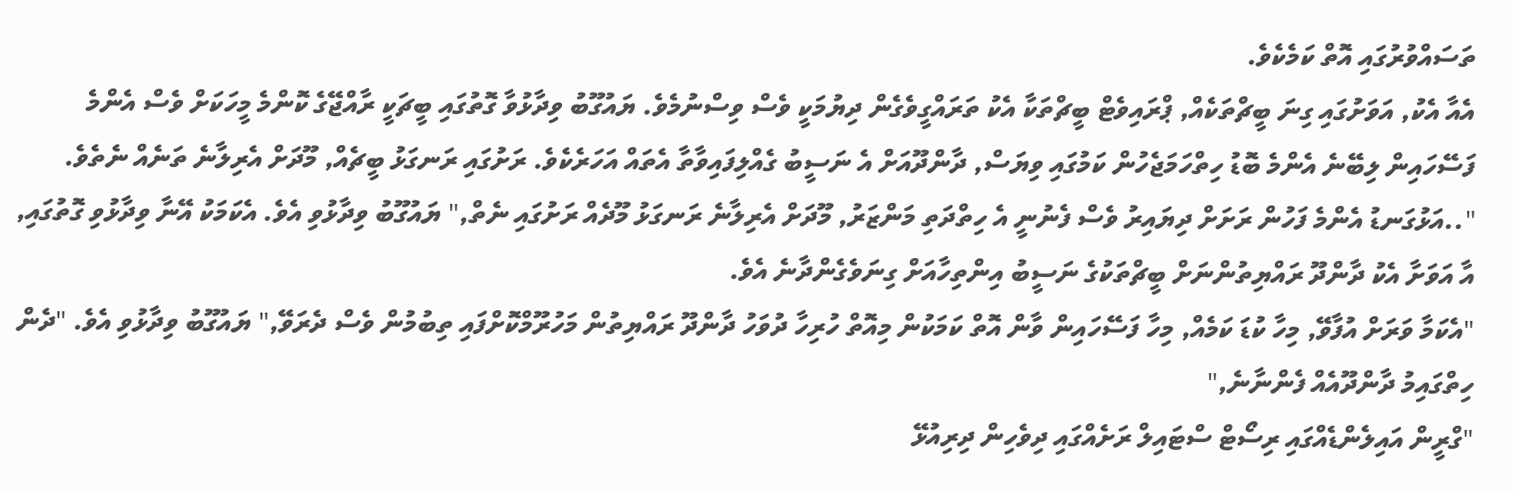ތަސައްވުރުގައި އޮތް ކަމެކެވެ.
އެއާ އެކު, އަވަށުގައި ގިނަ ބީޗްތަކެއް, ޕްރައިވެޓް ބީޗްތަކާ އެކު ތަރައްގީވެގެން ދިޔުމަކީ ވެސް ވިސްނުމެވެ. ޔައުގޫބު ވިދާޅުވާ ގޮތުގައި ބީޗަކީ ރާއްޖޭގެ ކޮންމެ މީހަކަށް ވެސް އެންމެ ފަސޭހައިން ލިބޭނެ އެންމެ ބޮޑު ހިތްހަމަޖެހުން ކަމުގައި ވިޔަސް, ދާންދޫއަށް އެ ނަސީބު ގެއްލިފައިވާތާ އެތައް އަހަރެކެވެ. ރަށުގައި ރަނގަޅު ބީޗެއް, މޫދަށް އެރިލާނެ ތަނެއް ނެތެވެ.
"..އަޅުގަނޑު އެންމެ ފަހުން ރަށަށް ދިޔައިރު ވެސް ފެނުނީ އެ ހިތްދަތި މަންޒަރު, މޫދަށް އެރިލާނެ ރަނގަޅު މޫދެއް ރަށުގައި ނެތް," ޔައުގޫބު ވިދާޅުވި އެވެ. އެކަމަކު އޭނާ ވިދާޅުވި ގޮތުގައި, އާ އަވަށާ އެކު ދާންދޫ ރައްޔިތުންނަށް ބީޗްތަކުގެ ނަސީބު އިންތިހާއަށް ގިނަވެގެންދާނެ އެވެ.
"އެކަމާ ވަރަށް އުފާވޭ, މިހާ ކުޑަ ކަމެއް, މިހާ ފަސޭހައިން ވާން އޮތް ކަމަކުން މިއޮތް ހުރިހާ ދުވަހު ދާންދޫ ރައްޔިތުން މަހުރޫމްކޮށްފައި ތިބުމުން ވެސް ދެރަވޭ," ޔައުގޫބު ވިދާޅުވި އެވެ. "ދެން ހިތްގައިމު ދާންދޫއެއް ފެންނާނެ,"
"ގްރީން އައިލެންޑެއްގައި ރިސޯޓް ސްޓައިލް ރަށެއްގައި ދިވެހިން ދިރިއުޅޭ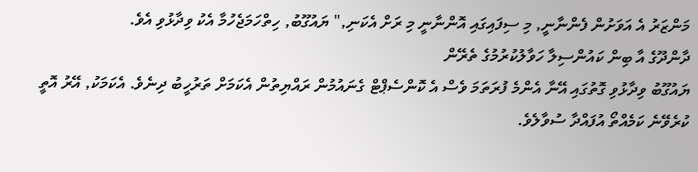މަންޒަރު އެ އަވަށުން ފެންނާނީ, މި ސިފައިގައި އޮންނާނީ މި ރަށް އެކަނި," ޔައުގޫބު, ހިތްހަމަޖެހުމާ އެކު ވިދާޅުވި އެވެ.
ދާންދޫގެ އާ ބިން ކައުންސިލާ ހަވާލުކުރުމުގެ ތެރޭން
ޔައުގޫބު ވިދާޅުވި ގޮތުގައި އޭނާ އެންމެ ފުރަތަމަ ވެސް އެ ކޮންސެޕްޓް ގެނައުމުން ރައްޔިތުން އެކަމަށް ތަރުހީބު ދިނެވެ. އެކަމަކު, އޭރު އޮތީ ކުރެވޭނެ ކަމެއްތޯ އުފައްދާ ސުވާލެވެ.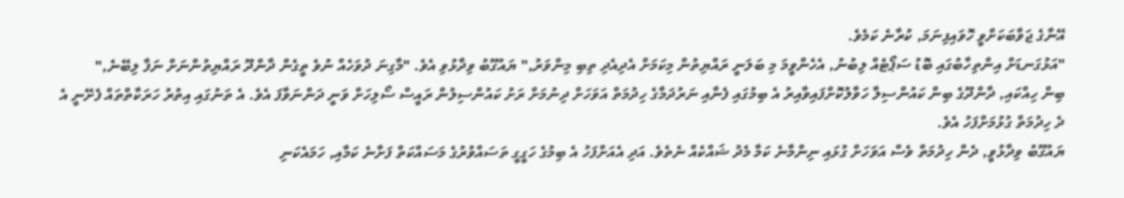އޭނާގެ ޖަވާބަކަށްވީ ހޮވައިފިނަމަ, ކުރާނެ ކަމެވެ.
"އަޅުގަނޑަށް އިންތިހާބުގައި ބޮޑު ސަޕޯޓެއް ލިބުނު, އެހެންވީމަ މި ބަލަނީ ރައްޔިތުން މިކަމަށް އެދިއެދި ތިބި މިންވަރު," ޔައުގޫބު ވިދާޅުވި އެވެ. "މާގިނަ ދުވަހެއް ނުވެ ތީގެން ދާންދޫ ރައްޔިތުންނަށް ނަފާ ލިބޭނެ,"
ބިން ހިއްކައި, ދާންދޫގެ ބިން ކައުންސިލާ ހަވާލުކޮށްފައިވާއިރު އެ ބިމުގައި ފެނާއި ނަރުދަމާގެ ހިދުމަތް އަވަހަށް ދިނުމަށް ރަށު ކައުންސިލުން ރައީސް ސޯލިހަށް ވަނީ ދަންނަވާފަ އެވެ. އެ ތަނުގައި އިތުރު ހަރަކާތްތައް ފެށޭނީ އެ ދެ ހިދުމަތް ގުޅުމަށްފަހު އެވެ.
ޔައުގޫބު ވިދާޅުވީ, ދެން ހިދުމަތް ވެސް އަވަހަށް ގުޅައި ނިންމާނެ ކަމާ މެދު ޝައްކެއް ނެތެވެ. އަދި އެއަށްފަހު އެ ބިމުގެ ހަގީގީ ތަސައްވުރުގެ މަސައްކަތް ފަށާނެ ކަމާއި, ހަމައެކަނި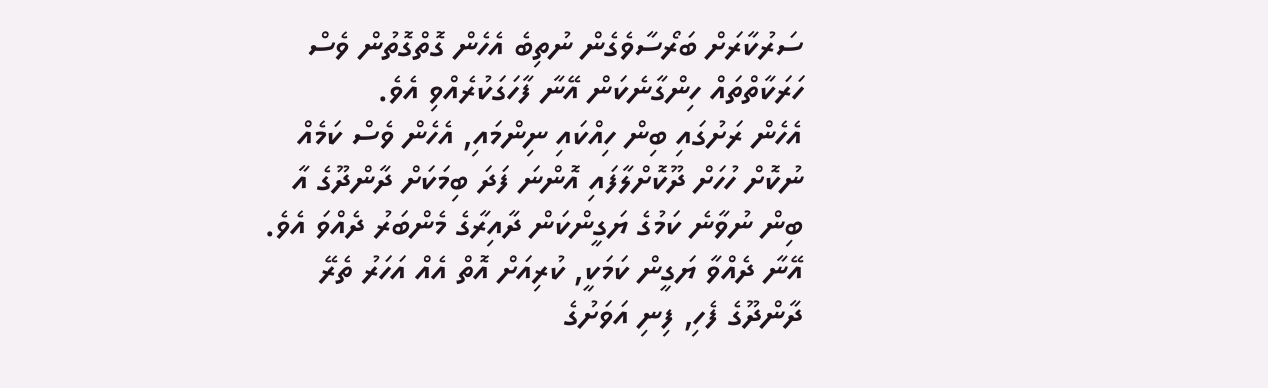ސަރުކާރަށް ބަރޯސާވެގެން ނުތިބެ އެހެން ގޮތްގޮތުން ވެސް ހަރަކާތްތައް ހިންގާނެކަން އޭނާ ފާހަގަކުރެއްވި އެވެ.
އެހެން ރަށުގައި ބިން ހިއްކައި ނިންމައި, އެހެން ވެސް ކަމެއް ނުކޮށް ހުހަށް ދޫކޮށްލާފައި އޮންނަ ފަދަ ބިމަކަށް ދާންދޫގެ އާ ބިން ނުވާނެ ކަމުގެ ޔަގީންކަން ދާއިރާގެ މެންބަރު ދެއްވަ އެވެ. އޭނާ ދެއްވާ ޔަގީން ކަމަކީ, ކުރިއަށް އޮތް އެއް އަހަރު ތެރޭ ދާންދޫގެ ފެހި, ފިނި އަވަށުގެ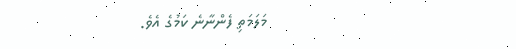މަލަމަތި ފެންނާނެ ކަމުގެ އެވެ.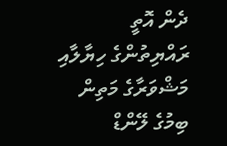ދެން އޮތީ ރައްޔިތުންގެ ހިޔާލާއި މަޝްވަރާގެ މަތިން ބިމުގެ ލޭންޑް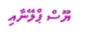ޔޫސް ޕްލޭނާއި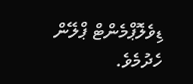ޑިވެލޮޕްމެންޓް ޕްލޭން ހެދުމެވެ.